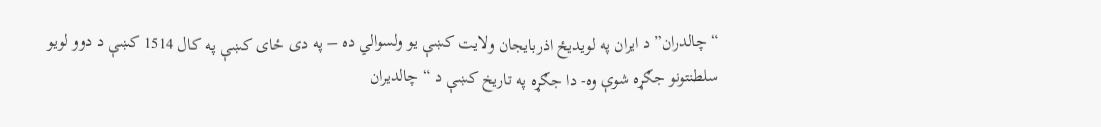“ چالدران” د ایران په لویدیځ اذربایجان ولایت کښې یو ولسوالي ده – په دی ځای کښې په کال 1514 کښې د دوو لویو سلطنتونو جګړه شوې وه- دا جګړه په تاریخ کښې د “ چالدیران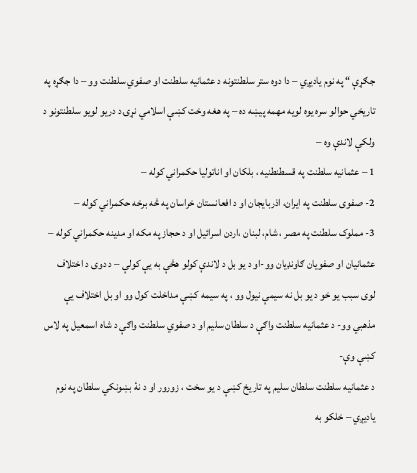جګړې “ په نوم یادیږي – دا دوه ستر سلطنتونه د عثمانیه سلطنت او صفوي سلطنت وو – دا جګړه په تاریخي حوالو سره یوه لویه مهمه پیښه ده – په هغه وخت کښې اسلامي نړۍ د دریو لویو سلطنتونو د ولکې لاندې وه –
1 – عثمانیه سلطنت په قسطنطنیه ، بلکان او اناتولیا حکمراني کوله –
2- صفوی سلطنت په ایران، اذربایجان او د افعانستان خراسان په څه برخه حکمراني کوله –
3- مملوک سلطنت په مصر ، شام، لبنان ،اردن اسرائیل او د حجاز په مکه او مدینه حکمراني کوله –
عثمانیان او صفویان ګاونډیان وو-او د یو بل د لاندې کولو هڅې به یې کولې – د دوی د اختلاف لوی سبب یو خو د یو بل نه سیمې نیول وو ، په سیمه کښې مداخلت کول وو او بل اختلاف یې مذهبي وو- د عثمانیه سلطنت واګې د سلطان سلیم او د صفوي سلطنت واګې د شاه اسمعیل په لاس کښې وې-
د عثمانیه سلطنت سلطان سلیم په تاریخ کښې د یو سخت ، زورور او د نهٔ بښونکي سلطان په نوم یادیږي – خلکو به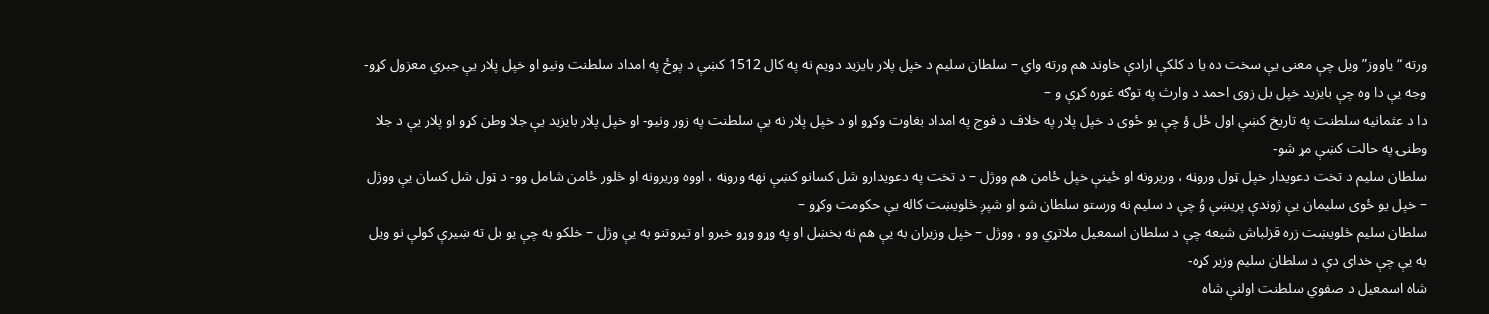ورته “ یاووز” ویل چې معنی یې سخت ده یا د کلکې ارادې خاوند هم ورته واي – سلطان سلیم د خپل پلار بایزید دویم نه په کال 1512 کښې د پوځ په امداد سلطنت ونیو او خپل پلار یې جبري معزول کړو- وجه یې دا وه چې بایزید خپل بل زوی احمد د وارث په توګه غوره کړې و –
دا د عثمانیه سلطنت په تاریخ کښې اول ځل ؤ چې یو ځوی د خپل پلار په خلاف د فوج په امداد بغاوت وکړو او د خپل پلار نه یې سلطنت په زور ونیو- او خپل پلار بایزید یې جلا وطن کړو او پلار یې د جلا وطنۍ په حالت کښې مړ شو-
سلطان سلیم د تخت دعویدار خپل ټول وروڼه ، وریرونه او ځینې خپل ځامن هم ووژل – د تخت په دعویدارو شل کسانو کښې نهه وروڼه ، اووه وریرونه او څلور ځامن شامل وو- د ټول شل کسان یې ووژل – خپل یو ځوی سلیمان یې ژوندې پریښې وُ چې د سلیم نه ورستو سلطان شو او شپږ څلویښت کاله یې حکومت وکړو –
سلطان سلیم څلویښت زره قزلباش شیعه چې د سلطان اسمعیل ملاتړي وو ، ووژل – خپل وزیران به یې هم نه بخښل او په وړو وړو خبرو او تیروتنو به یې وژل – خلکو به چې یو بل ته ښیرې کولې نو ویل به یې چې خدای دې د سلطان سلیم وزیر کړه-
شاه اسمعیل د صفوي سلطنت اولنې شاه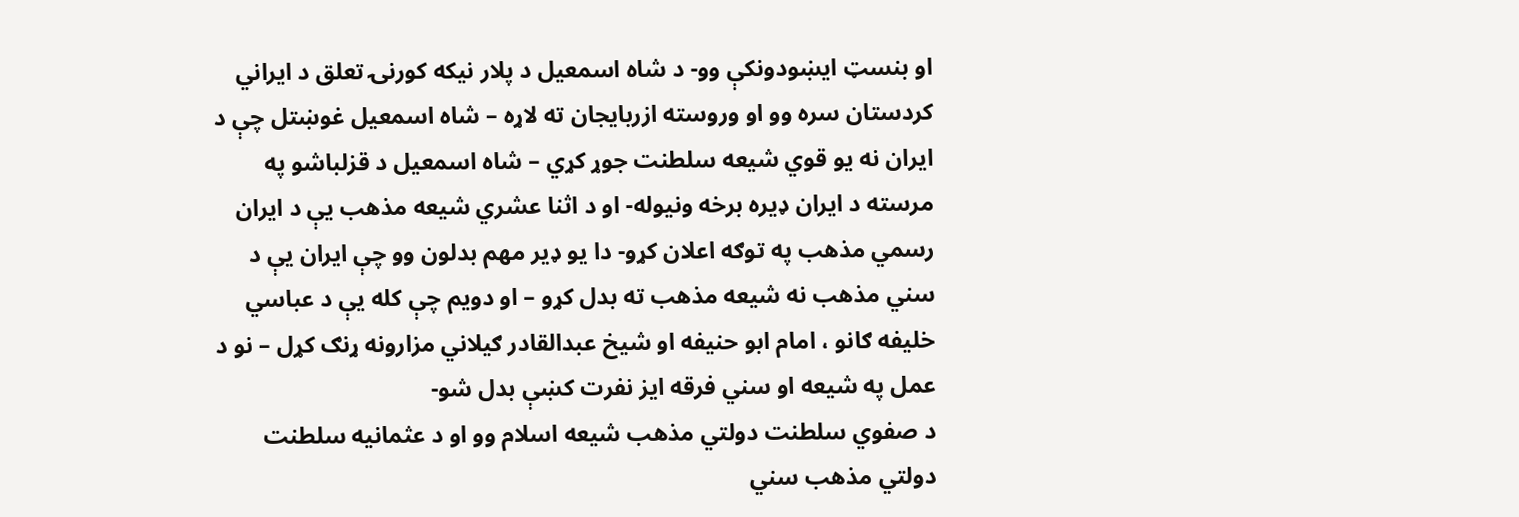او بنسټ ایښودونکې وو- د شاه اسمعیل د پلار نیکه کورنۍ تعلق د ایراني کردستان سره وو او وروسته ازربایجان ته لاړه – شاه اسمعیل غوښتل چې د ایران نه یو قوي شیعه سلطنت جوړ کړي – شاه اسمعیل د قزلباشو په مرسته د ایران ډیره برخه ونیوله- او د اثنا عشري شیعه مذهب یې د ایران رسمي مذهب په توګه اعلان کړو- دا یو ډیر مهم بدلون وو چې ایران یې د سني مذهب نه شیعه مذهب ته بدل کړو – او دویم چې کله یې د عباسي خلیفه ګانو ، امام ابو حنیفه او شیخ عبدالقادر ګیلاني مزارونه ړنګ کړل – نو د عمل په شیعه او سني فرقه ایز نفرت کښې بدل شو-
د صفوي سلطنت دولتي مذهب شیعه اسلام وو او د عثمانیه سلطنت دولتي مذهب سني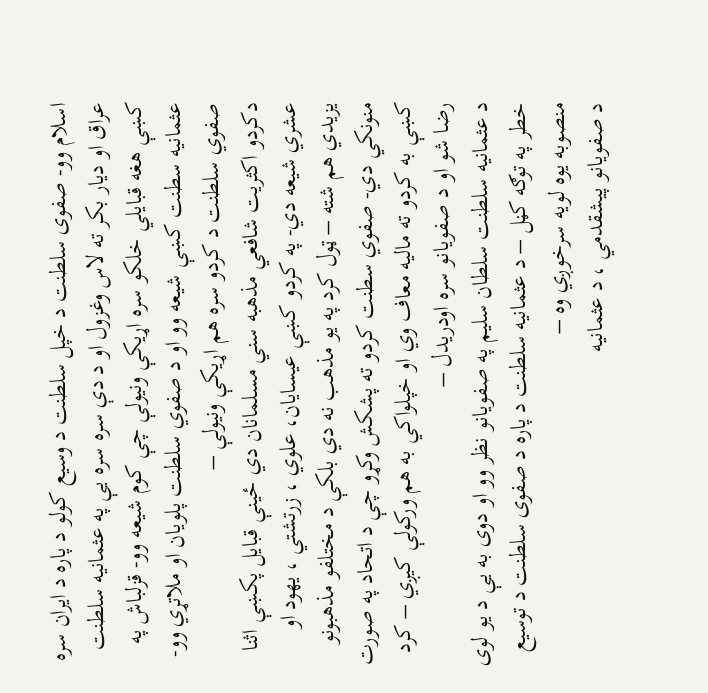اسلام وو- صفوی سلطنت د خپل سلطنت د وسیع کولو د پاره د ایران سره عراق او دیار بکر ته لاس وغزول او د دې سره سره یې په عثمانیه سلطنت کښې هغه قبایلي خلکو سره اړیکې ونیولې چې کوم شیعه وو- قزلباش په عثمانیه سطنت کښې شیعه وو او د صفوي سلطنت پلویان او ملاتړي وو- صفوي سلطنت د کردو سره هم اړیکې ونیولې –
دکردو اکثریت شافعي مذهبه سني مسلمانان دي ځینې قبایل پکښې اثنا عشري شیعه دي- په کردو کښې عیسایان، علوي ، زرتشتي ، یهود او یزیدي هم شته – ټول کرد په یو مذهب نه دي بلکې د مختلفو مذهبونو منونکي دي- صفوي سطنت کردو ته پشکش وکړو چې د اتحاد په صورت کښې به کردو ته مالیه معاف وي او خپلواکي به هم ورکولې کیږي – کرد رضا شو او د صفویانو سره اودریدل –
د عثمانیه سلطنت سلطان سلیم په صفویانو نظر وو او دوی به یې د یو لوی خطر په توګه کڼل – د عثمانیه سلطنت د پاره د صفوی سلطنت د توسیع منصوبه یوه لویه سرخوږي وه –
د صفویانو پیشقدمي ، د عثمانیه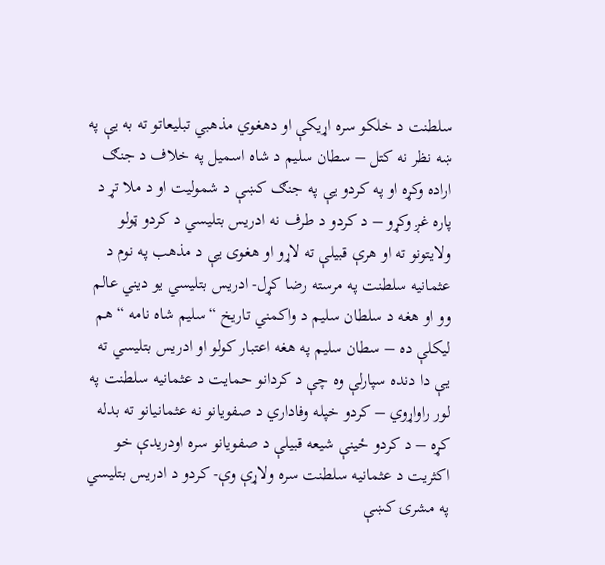سلطنت د خلکو سره اړیکې او دهغوي مذهبي تبلیعاتو ته به یې په ښه نظر نه کتل – سطان سلیم د شاه اسمیل په خلاف د جنګ اراده وکړه او په کردو یې په جنګ کښې د شمولیت او د ملا تړ د پاره غږ وکړو – د کردو د طرف نه ادریس بتلیسي د کردو ټولو ولایتونو ته او هرې قبیلې ته لاړو او هغوی یې د مذهب په نوم د عثمانیه سلطنت په مرسته رضا کړل- ادریس بتلیسي یو دیني عالم وو او هغه د سلطان سلیم د واکمني تاریخ “سلیم شاه نامه “ هم لیکلې ده – سطان سلیم په هغه اعتبار کولو او ادریس بتلیسي ته یې دا دنده سپارلې وه چې د کردانو حمایت د عثمانیه سلطنت په لور راواړوي – کردو خپله وفاداري د صفویانو نه عثمانیانو ته بدله کړه – د کردو ځینې شیعه قبیلې د صفویانو سره اودریدې خو اکثریت د عثمانیه سلطنت سره ولاړې وې- کردو د ادریس بتلیسي په مشرۍ کښې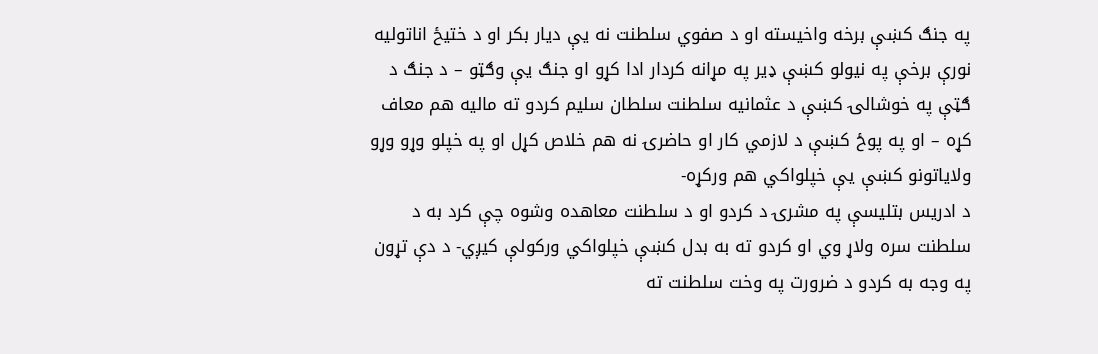په جنګ کښې برخه واخیسته او د صفوي سلطنت نه یې دیار بکر او د ختیځ اناتولیه نورې برخې په نیولو کښې ډیر په مړانه کردار ادا کړو او جنګ یې وګټو – د جنګ د ګټې په خوشالۍ کښې د عثمانیه سلطنت سلطان سلیم کردو ته مالیه هم معاف کړه – او په پوځ کښې د لازمي کار او حاضرۍ نه هم خلاص کړل او په خپلو وړو وړو ولایاتونو کښې یې خپلواکي هم ورکړه-
د ادریس بتلیسې په مشرۍ د کردو او د سلطنت معاهده وشوه چې کرد به د سلطنت سره ولاړ وي او کردو ته به بدل کښې خپلواکي ورکولې کیږي- د دې تړون په وجه به کردو د ضرورت په وخت سلطنت ته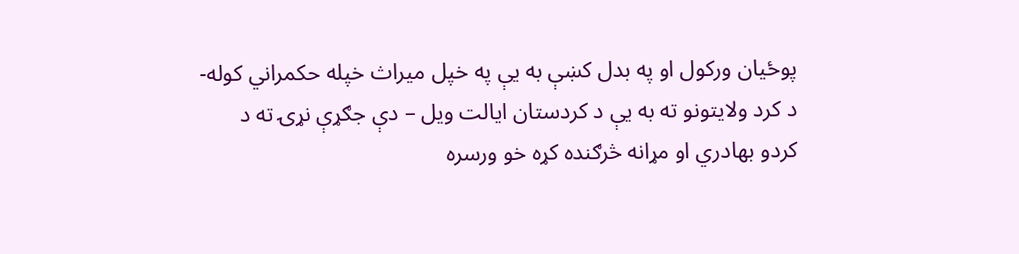پوځیان ورکول او په بدل کښې به یې په خپل میراث خپله حکمراني کوله-
د کرد ولایتونو ته به یې د کردستان ایالت ویل – دې جګړې نړۍ ته د کردو بهادري او مړانه څرګنده کړه خو ورسره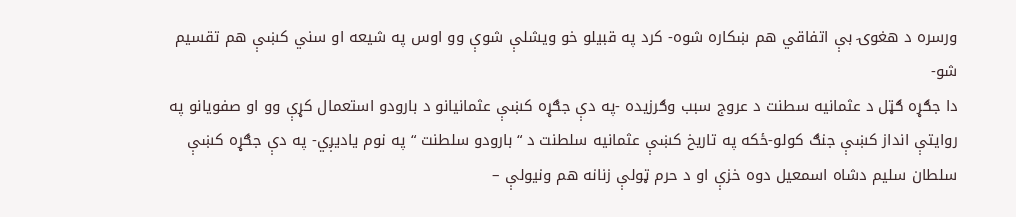ورسره د هغوۍ بې اتفاقي هم ښکاره شوه- کرد په قبیلو خو ویشلې شوې وو اوس په شیعه او سني کښې هم تقسیم شو-
دا جګړه ګټل د عثمانیه سطنت د عروج سبب وګرزیده -په دې جګړه کښې عثمانیانو د بارودو استعمال کړې وو او صفويانو په روایتې انداز کښې جنګ کولو-ځکه په تاریخ کښې عثمانیه سلطنت د “بارودو سلطنت “ په نوم یادیږي- په دې جګړه کښې سلطان سلیم دشاه اسمعیل دوه خزې او د حرم ټولې زنانه هم ونیولې –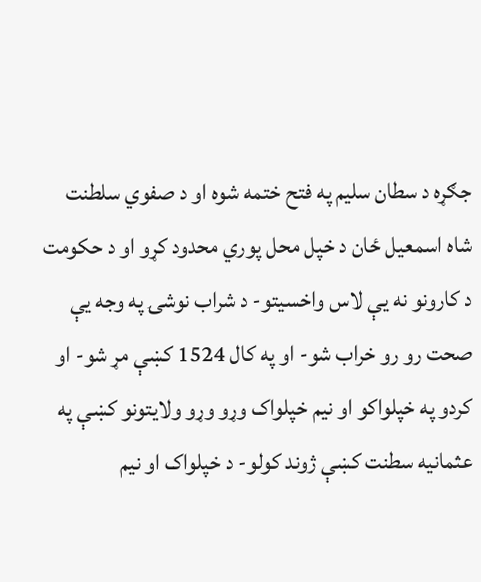جګړه د سطان سلیم په فتح ختمه شوه او د صفوي سلطنت شاه اسمعیل ځان د خپل محل پوري محدود کړو او د حکومت د کارونو نه یې لاس واخسیتو- د شراب نوشۍ په وجه یې صحت رو رو خراب شو- او په کال 1524 کښې مړ شو- او کردو په خپلواکو او نیم خپلواک وړو وړو ولايتونو کښې په عثمانیه سطنت کښې ژوند کولو- د خپلواک او نیم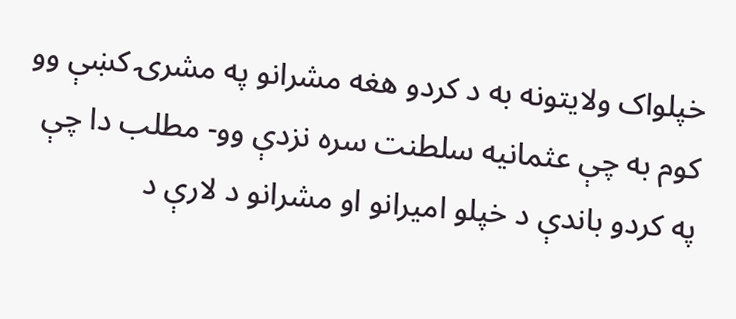خپلواک ولایتونه به د کردو هغه مشرانو په مشرۍ کښې وو کوم به چې عثمانیه سلطنت سره نزدې وو- مطلب دا چې په کردو باندې د خپلو امیرانو او مشرانو د لارې د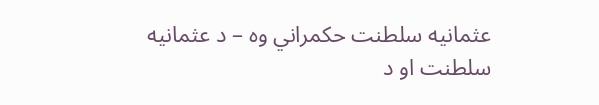عثمانیه سلطنت حکمراني وه – د عثمانیه سلطنت او د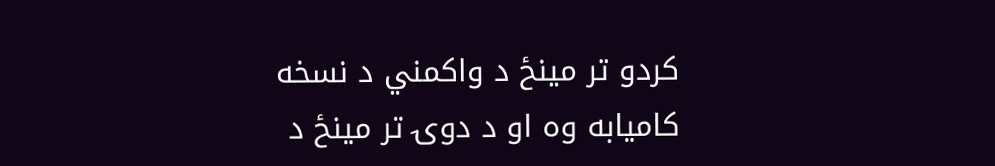کردو تر مینځ د واکمني د نسخه کامیابه وه او د دوۍ تر مینځ د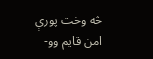څه وخت پورې امن قایم وو-